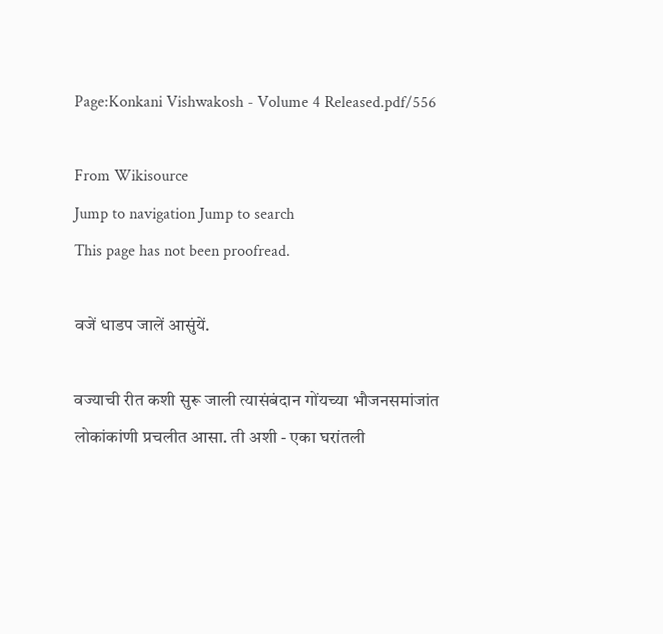Page:Konkani Vishwakosh - Volume 4 Released.pdf/556

From Wikisource
Jump to navigation Jump to search
This page has not been proofread.

वजें धाडप जालें आसुंयें.

वज्याची रीत कशी सुरू जाली त्यासंबंदान गोंयच्या भौजनसमांजांत लोकांकांणी प्रचलीत आसा. ती अशी - एका घरांतली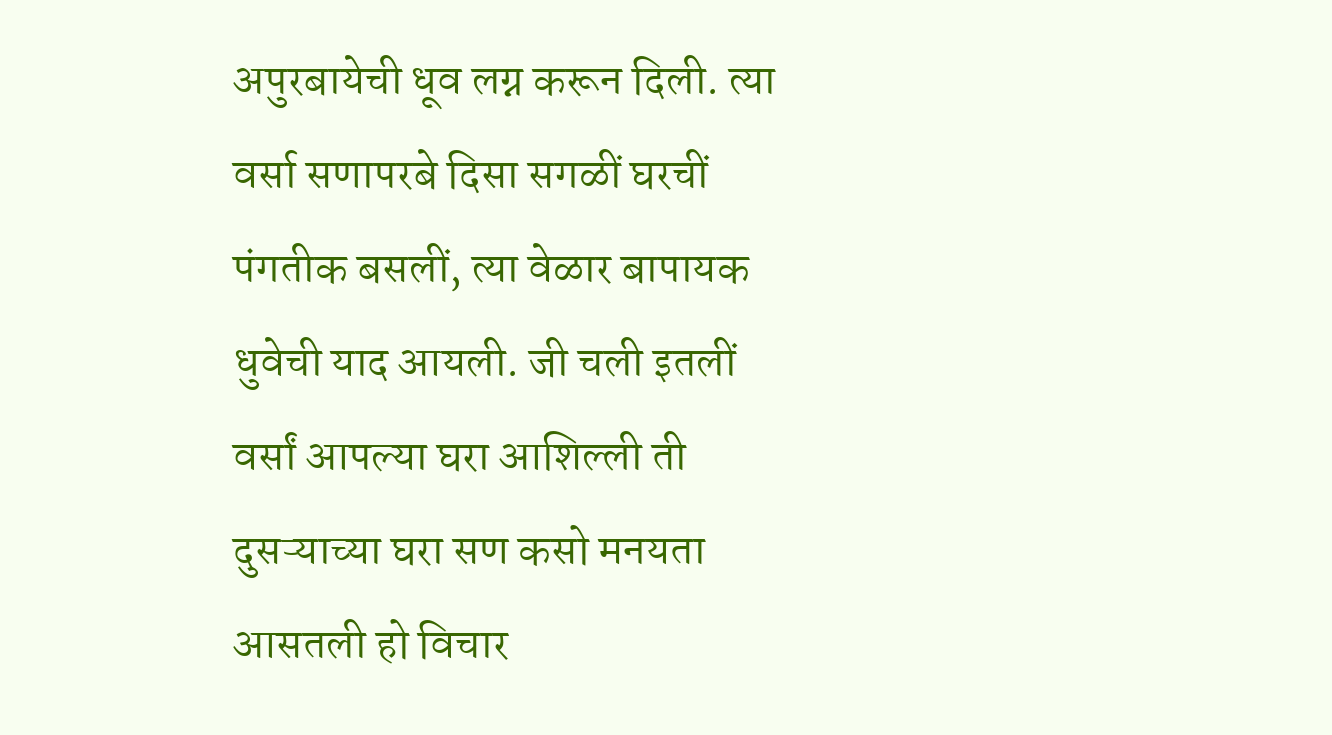अपुरबायेची धूव लग्न करून दिली. त्या वर्सा सणापरबे दिसा सगळीं घरचीं पंगतीक बसलीं, त्या वेळार बापायक धुवेची याद आयली. जी चली इतलीं वर्सां आपल्या घरा आशिल्ली ती दुसऱ्याच्या घरा सण कसो मनयता आसतली हो विचार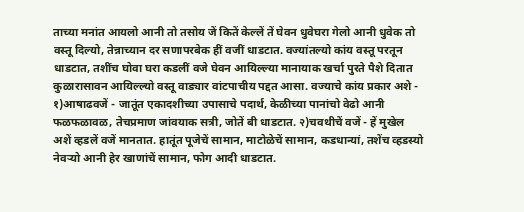ताच्या मनांत आयलो आनी तो तसोय जें कितें केल्लें तें घेवन धुवेघरा गेलो आनी धुवेक तो वस्तू दिल्यो, तेन्नाच्यान दर सणापरबेक हीं वजीं धाडटात. वज्यांतल्यो कांय वस्तू परतून धाडटात, तशींच घोवा घरा कडलीं वजे घेवन आयिल्ल्या मानायाक खर्चा पुरते पैशे दितात कुळारासावन आयिल्ल्यो वस्तू वाड्यार वांटपाचीय पद्दत आसा. वज्याचे कांय प्रकार अशे - १)आषाढवजें - जातूंत एकादशीच्या उपासाचे पदार्थ, केळीच्या पानांचो वेढो आनी फळफळावळ, तेचप्रमाण जांवयाक सत्री, जोतें बी धाडटात. २)चवथीचें वजें - हें मुखेल अशें व्हडलें वजें मानतात. हातूंत पूजेचें सामान, माटोळेचें सामान, कडधान्यां, तशेंच व्हडस्यो नेवऱ्यो आनी हेर खाणांचें सामान, फोग आदी धाडटात.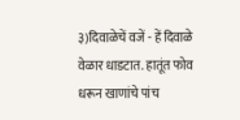३)दिवाळेचें वजें - हें दिवाळे वेळार धाडटात. हातूंत फोव धरून खाणांचे पांच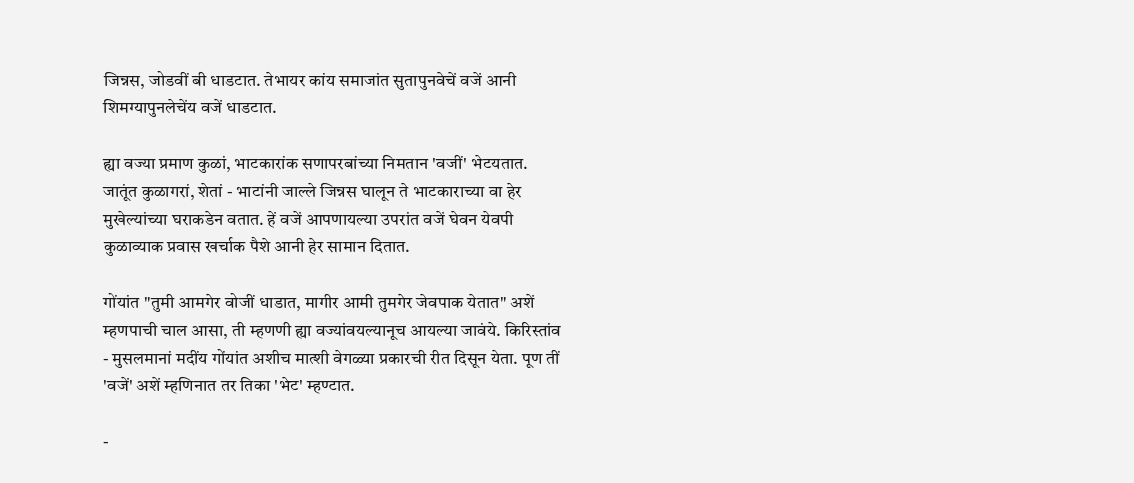जिन्नस, जोडवीं बी धाडटात. तेभायर कांय समाजांत सुतापुनवेचें वजें आनी शिमग्यापुनलेचेंय वजें धाडटात.

ह्या वज्या प्रमाण कुळां, भाटकारांक सणापरबांच्या निमतान 'वजीं' भेटयतात. जातूंत कुळागरां, शेतां - भाटांनी जाल्ले जिन्नस घालून ते भाटकाराच्या वा हेर मुखेल्यांच्या घराकडेन वतात. हें वजें आपणायल्या उपरांत वजें घेवन येवपी कुळाव्याक प्रवास खर्चाक पैशे आनी हेर सामान दितात.

गोंयांत "तुमी आमगेर वोजीं धाडात, मागीर आमी तुमगेर जेवपाक येतात" अशें म्हणपाची चाल आसा, ती म्हणणी ह्या वज्यांवयल्यानूच आयल्या जावंये. किरिस्तांव - मुसलमानां मदींय गोंयांत अशीच मात्शी वेगळ्या प्रकारची रीत दिसून येता. पूण तीं 'वजें' अशें म्हणिनात तर तिका 'भेट' म्हण्टात.

-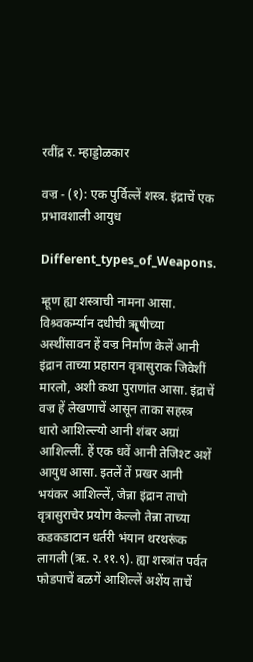रवींद्र र. म्हाड्डोळकार

वज्र - (१): एक पुर्विल्लें शस्त्र. इंद्राचें एक प्रभावशाली आयुध

Different_types_of_Weapons.

म्हूण ह्या शस्त्राची नामना आसा. विश्र्वकर्म्यान दधीची ॠृषीच्या अस्थींसावन हें वज्र निर्माण केलें आनी इंद्रान ताच्या प्रहारान वृत्रासुराक जिवेशीं मारलो, अशी कथा पुराणांत आसा. इंद्राचें वज्र हें लेखणाचें आसून ताका सहस्त्र धारो आशिल्ल्यो आनी शंबर अग्रां आशिल्लीं. हें एक धवें आनी तेजिश्ट अशें आयुध आसा. इतलें तें प्रखर आनी भयंकर आशिल्लें, जेन्ना इंद्रान ताचो वृत्रासुराचेर प्रयोग केल्लो तेन्ना ताच्या कडकडाटान धर्तरी भंयान थरथरूंक लागली (ऋ. २.११.९). ह्या शस्त्रांत पर्वत फोडपाचें बळगें आशिल्लें अशेंय ताचें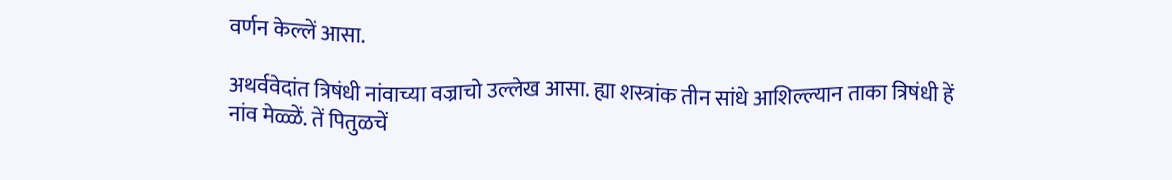वर्णन केल्लें आसा.

अथर्ववेदांत त्रिषंधी नांवाच्या वज्राचो उल्लेख आसा. ह्या शस्त्रांक तीन सांधे आशिल्ल्यान ताका त्रिषंधी हें नांव मेळ्ळें. तें पितुळचें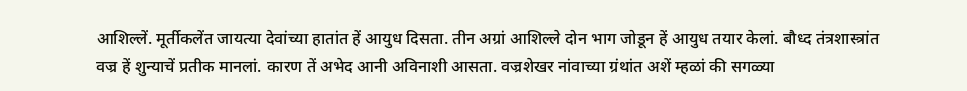आशिल्लें. मूर्तीकलेंत जायत्या देवांच्या हातांत हें आयुध दिसता. तीन अग्रां आशिल्ले दोन भाग जोडून हें आयुध तयार केलां. बौध्द तंत्रशास्त्रांत वज्र हें शुन्याचें प्रतीक मानलां. कारण तें अभेद आनी अविनाशी आसता. वज्रशेखर नांवाच्या ग्रंथांत अशें म्हळां की सगळ्या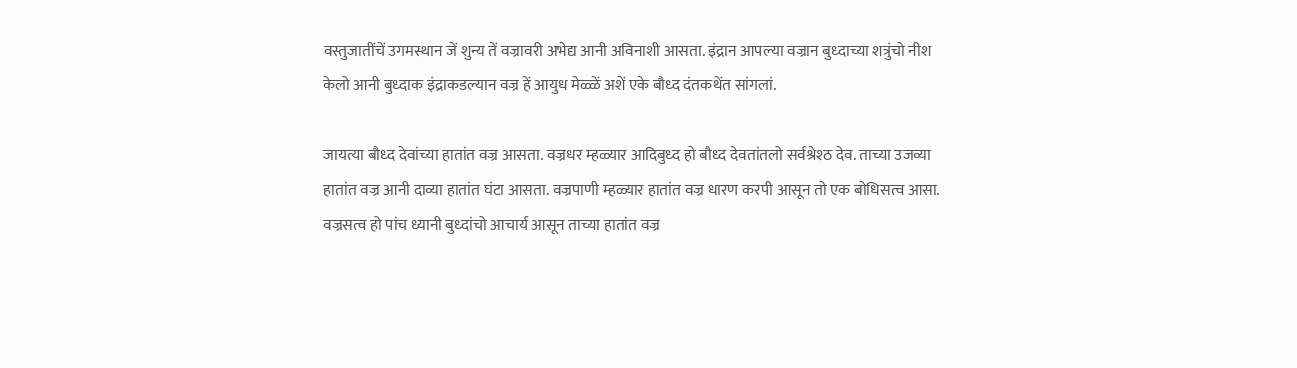वस्तुजातींचें उगमस्थान जें शुन्य तें वज्रावरी अभेद्य आनी अविनाशी आसता. इंद्रान आपल्या वज्रान बुध्दाच्या शत्रुंचो नीश केलो आनी बुध्दाक इंद्राकडल्यान वज्र हें आयुध मेळ्ळें अशें एके बौध्द दंतकथेंत सांगलां.

जायत्या बौध्द देवांच्या हातांत वज्र आसता. वज्रधर म्हळ्यार आदिबुध्द हो बौध्द देवतांतलो सर्वश्रेश्ठ देव. ताच्या उजव्या हातांत वज्र आनी दाव्या हातांत घंटा आसता. वज्रपाणी म्हळ्यार हातांत वज्र धारण करपी आसून तो एक बोधिसत्व आसा. वज्रसत्व हो पांच ध्यानी बुध्दांचो आचार्य आसून ताच्या हातांत वज्र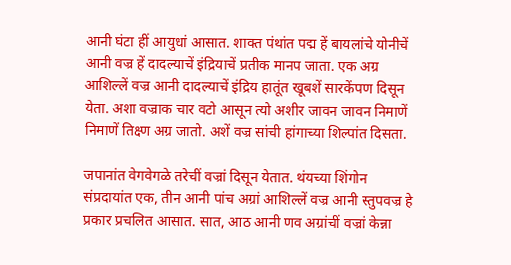आनी घंटा हीं आयुधां आसात. शाक्त पंथांत पद्म हें बायलांचे योनीचें आनी वज्र हें दादल्याचें इंद्रियाचें प्रतीक मानप जाता. एक अग्र आशिल्लें वज्र आनी दादल्याचें इंद्रिय हातूंत खूबशें सारकेंपण दिसून येता. अशा वज्राक चार वटो आसून त्यो अशीर जावन जावन निमाणें निमाणें तिक्ष्ण अग्र जातो. अशें वज्र सांची हांगाच्या शिल्पांत दिसता.

जपानांत वेगवेगळे तरेचीं वज्रां दिसून येतात. थंयच्या शिंगोन संप्रदायांत एक, तीन आनी पांच अग्रां आशिल्लें वज्र आनी स्तुपवज्र हे प्रकार प्रचलित आसात. सात, आठ आनी णव अग्रांचीं वज्रां केन्ना